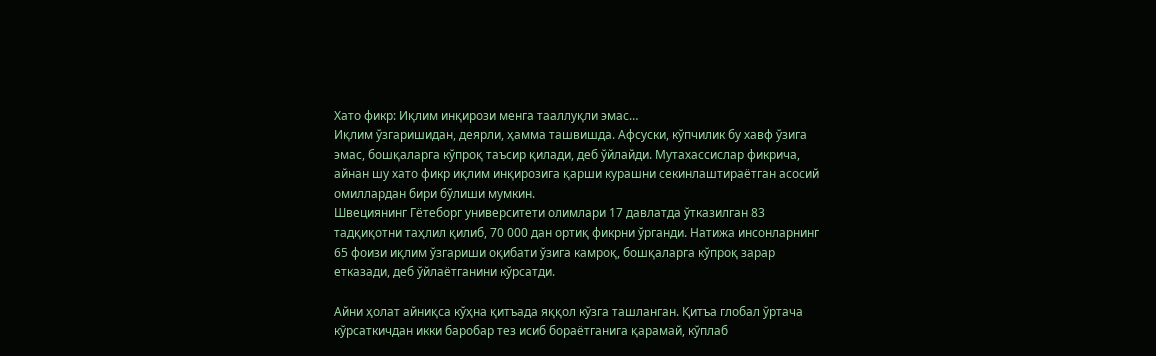Хато фикр: Иқлим инқирози менга тааллуқли эмас…
Иқлим ўзгаришидан, деярли, ҳамма ташвишда. Афсуски, кўпчилик бу хавф ўзига эмас, бошқаларга кўпроқ таъсир қилади, деб ўйлайди. Мутахассислар фикрича, айнан шу хато фикр иқлим инқирозига қарши курашни секинлаштираётган асосий омиллардан бири бўлиши мумкин.
Швециянинг Гётеборг университети олимлари 17 давлатда ўтказилган 83 тадқиқотни таҳлил қилиб, 70 000 дан ортиқ фикрни ўрганди. Натижа инсонларнинг 65 фоизи иқлим ўзгариши оқибати ўзига камроқ, бошқаларга кўпроқ зарар етказади, деб ўйлаётганини кўрсатди.

Айни ҳолат айниқса кўҳна қитъада яққол кўзга ташланган. Қитъа глобал ўртача кўрсаткичдан икки баробар тез исиб бораётганига қарамай, кўплаб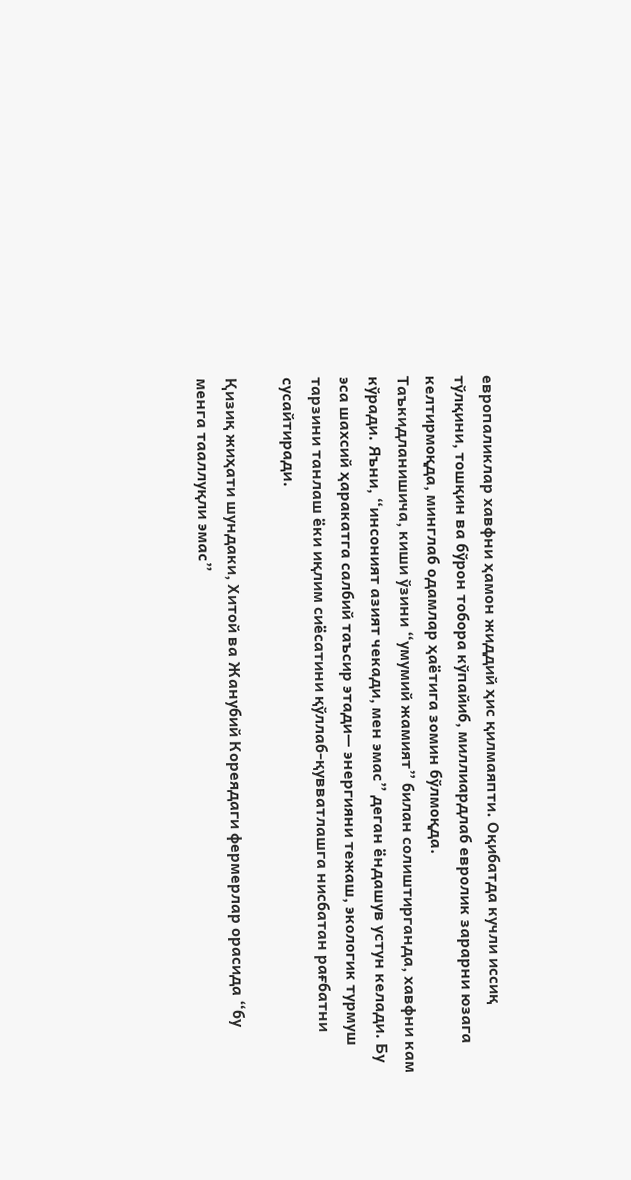европаликлар хавфни ҳамон жиддий ҳис қилмаяпти. Оқибатда кучли иссиқ тўлқини, тошқин ва бўрон тобора кўпайиб, миллиардлаб евролик зарарни юзага келтирмоқда, минглаб одамлар ҳаётига зомин бўлмоқда.
Таъкидланишича, киши ўзини “умумий жамият” билан солиштирганда, хавфни кам кўради. Яъни, “инсоният азият чекади, мен эмас” деган ёндашув устун келади. Бу эса шахсий ҳаракатга салбий таъсир этади— энергияни тежаш, экологик турмуш тарзини танлаш ёки иқлим сиёсатини қўллаб-қувватлашга нисбатан рағбатни сусайтиради.

Қизиқ жиҳати шундаки, Хитой ва Жанубий Кореядаги фермерлар орасида “бу менга тааллуқли эмас”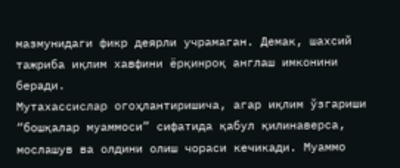мазмунидаги фикр деярли учрамаган. Демак, шахсий тажриба иқлим хавфини ёрқинроқ англаш имконини беради.
Мутахассислар огоҳлантиришича, агар иқлим ўзгариши “бошқалар муаммоси” сифатида қабул қилинаверса, мослашув ва олдини олиш чораси кечикади. Муаммо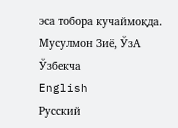эса тобора кучаймоқда.
Мусулмон Зиё, ЎзА
Ўзбекча
English
Русский